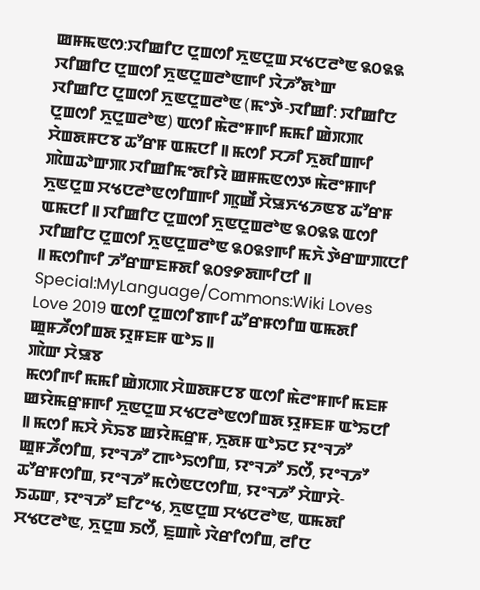ꯀꯝꯃꯟꯁ:ꯋꯤꯀꯤꯅ ꯅꯨꯡꯁꯤ ꯈꯨꯟꯅꯨꯡ ꯆꯠꯅꯂꯣꯟ ꯲꯰꯲꯲
ꯋꯤꯀꯤꯅ ꯅꯨꯡꯁꯤ ꯈꯨꯟꯅꯨꯡꯂꯣꯟꯒꯤ ꯋꯥꯍꯧꯗꯣꯛ
ꯋꯤꯀꯤꯅ ꯅꯨꯡꯁꯤ ꯈꯨꯟꯅꯨꯡꯂꯣꯟ (ꯃꯦꯇꯥ-ꯋꯤꯀꯤ: ꯋꯤꯀꯤꯅ ꯅꯨꯡꯁꯤ ꯈꯨꯅꯨꯡꯂꯣꯟ) ꯑꯁꯤ ꯃꯥꯂꯦꯝꯒꯤ ꯃꯃꯤ ꯀꯥꯞꯄ ꯆꯥꯡꯗꯝꯅꯕ ꯊꯧꯔꯝ ꯑꯃꯅꯤ ꯫ ꯃꯁꯤ ꯆꯍꯤ ꯈꯨꯗꯤꯡꯒꯤ ꯄꯥꯡꯊꯣꯛꯄ ꯋꯤꯀꯤꯃꯦꯗꯤꯌꯥ ꯀꯝꯃꯟꯁꯇ ꯃꯥꯂꯦꯝꯒꯤ ꯈꯨꯟꯅꯨꯡ ꯆꯠꯅꯂꯣꯟꯁꯤꯡꯒꯤ ꯄꯨꯀꯩ ꯆꯥꯎꯈꯠꯍꯟꯕ ꯊꯧꯔꯝ ꯑꯃꯅꯤ ꯫ ꯋꯤꯀꯤꯅ ꯅꯨꯡꯁꯤ ꯈꯨꯟꯅꯨꯡꯂꯣꯟ ꯲꯰꯲꯲ ꯑꯁꯤ ꯋꯤꯀꯤꯅ ꯅꯨꯡꯁꯤ ꯈꯨꯟꯅꯨꯡꯂꯣꯟ ꯲꯰꯲꯱ꯒꯤ ꯃꯈꯥ ꯇꯥꯔꯛꯄꯅꯤ ꯫ ꯃꯁꯤꯒꯤ ꯍꯧꯔꯛꯐꯝꯗꯤ ꯲꯰꯱꯸ꯗꯒꯤꯅꯤ ꯫ Special:MyLanguage/Commons:Wiki Loves Love 2019 ꯑꯁꯤ ꯅꯨꯡꯁꯤꯕꯒꯤ ꯊꯧꯔꯝꯁꯤꯡ ꯑꯃꯗꯤ ꯀꯨꯝꯍꯩꯁꯤꯡꯗ ꯌꯨꯝꯐꯝ ꯑꯣꯢ ꯫
ꯄꯥꯛ ꯆꯥꯎꯕ
ꯃꯁꯤꯒꯤ ꯃꯃꯤ ꯀꯥꯞꯄ ꯆꯥꯡꯗꯝꯅꯕ ꯑꯁꯤ ꯃꯥꯂꯦꯝꯒꯤ ꯃꯐꯝ ꯀꯌꯥꯃꯔꯨꯝꯒꯤ ꯈꯨꯟꯅꯨꯡ ꯆꯠꯅꯂꯣꯟꯁꯤꯡꯗ ꯌꯨꯝꯐꯝ ꯑꯣꯢꯅꯤ ꯫ ꯃꯁꯤ ꯃꯆꯥ ꯈꯥꯢꯕ ꯀꯌꯥꯃꯔꯨꯝ, ꯈꯨꯗꯝ ꯑꯣꯢꯅ ꯌꯦꯜꯍꯧ ꯀꯨꯝꯍꯩꯁꯤꯡ, ꯌꯦꯜꯍꯧ ꯖꯒꯣꯢꯁꯤꯡ, ꯌꯦꯜꯍꯧ ꯏꯁꯩ, ꯌꯦꯜꯍꯧ ꯊꯧꯔꯝꯁꯤꯡ, ꯌꯦꯜꯍꯧ ꯃꯁꯥꯟꯅꯁꯤꯡ, ꯌꯦꯜꯍꯧ ꯆꯥꯛꯆꯥ-ꯏꯊꯛ, ꯌꯦꯜꯍꯧ ꯐꯤꯖꯦꯠ, ꯈꯨꯟꯅꯨꯡ ꯆꯠꯅꯂꯣꯟ, ꯑꯃꯗꯤ ꯆꯠꯅꯂꯣꯟ, ꯈꯨꯅꯨꯡ ꯏꯁꯩ, ꯐꯨꯡꯒꯥ ꯋꯥꯔꯤꯁꯤꯡ, ꯂꯤꯅ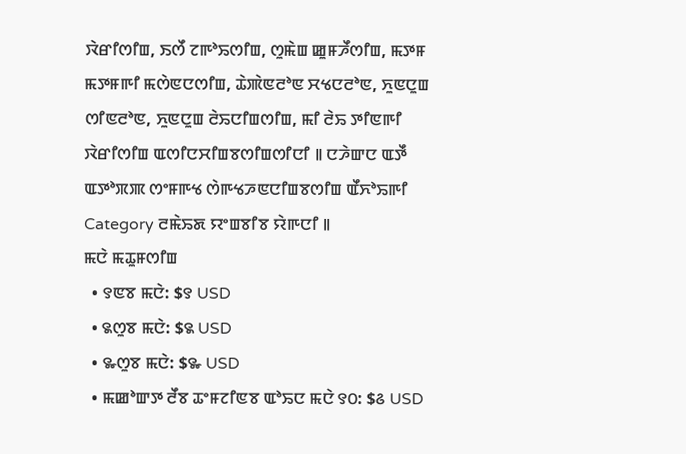ꯋꯥꯔꯤꯁꯤꯡ, ꯏꯁꯩ ꯖꯒꯣꯢꯁꯤꯡ, ꯁꯨꯃꯥꯡ ꯀꯨꯝꯍꯩꯁꯤꯡ, ꯃꯇꯝ ꯃꯇꯝꯒꯤ ꯃꯁꯥꯟꯅꯁꯤꯡ, ꯊꯥꯄꯥꯟꯂꯣꯟ ꯆꯠꯅꯂꯣꯟ, ꯈꯨꯟꯅꯨꯡ ꯁꯤꯟꯂꯣꯟ, ꯈꯨꯟꯅꯨꯡ ꯂꯥꯢꯅꯤꯡꯁꯤꯡ, ꯃꯤ ꯂꯥꯢ ꯇꯤꯟꯒꯤ ꯋꯥꯔꯤꯁꯤꯡ ꯑꯁꯤꯅꯆꯤꯡꯕꯁꯤꯡꯁꯤꯅꯤ ꯫ ꯅꯍꯥꯛꯅ ꯑꯇꯩ ꯑꯇꯣꯞꯄ ꯁꯦꯝꯒꯠ ꯁꯥꯒꯠꯍꯟꯅꯤꯡꯕꯁꯤꯡ ꯑꯩꯈꯣꯢꯒꯤ Category ꯂꯃꯥꯢꯗ ꯌꯦꯡꯕꯤꯕ ꯌꯥꯒꯅꯤ ꯫
ꯃꯅꯥ ꯃꯊꯨꯝꯁꯤꯡ
  • ꯱ꯟꯕ ꯃꯅꯥ: $꯱ USD
  • ꯲ꯁꯨꯕ ꯃꯅꯥ: $꯲ USD
  • ꯳ꯁꯨꯕ ꯃꯅꯥ: $꯳ USD
  • ꯃꯀꯣꯛꯇ ꯂꯩꯕ ꯊꯦꯝꯖꯤꯟꯕ ꯑꯣꯢꯅ ꯃꯅꯥ ꯱꯰: $꯴ USD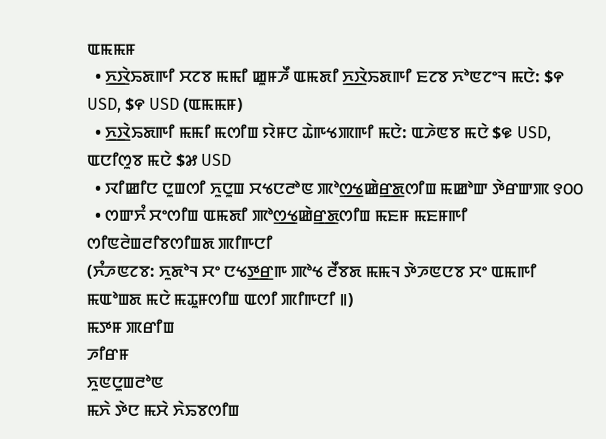ꯑꯃꯃꯝ
  • ꯈ꯭ꯋꯥꯢꯗꯒꯤ ꯆꯖꯕ ꯃꯃꯤ ꯀꯨꯝꯍꯩ ꯑꯃꯗꯤ ꯈ꯭ꯋꯥꯢꯗꯒꯤ ꯐꯖꯕ ꯈꯣꯟꯖꯦꯜ ꯃꯅꯥ: $꯵ USD, $꯵ USD (ꯑꯃꯃꯝ)
  • ꯈ꯭ꯋꯥꯢꯗꯒꯤ ꯃꯃꯤ ꯃꯁꯤꯡ ꯌꯥꯝꯅ ꯊꯥꯒꯠꯄꯒꯤ ꯃꯅꯥ: ꯑꯍꯥꯟꯕ ꯃꯅꯥ $꯶ USD, ꯑꯅꯤꯁꯨꯕ ꯃꯅꯥ $꯷ USD
  • ꯋꯤꯀꯤꯅ ꯅꯨꯡꯁꯤ ꯈꯨꯅꯨꯡ ꯆꯠꯅꯂꯣꯟ ꯄꯣꯁ꯭ꯠꯀꯥꯔ꯭ꯗꯁꯤꯡ ꯃꯀꯣꯛ ꯇꯥꯔꯛꯄ ꯱꯰꯰
  • ꯁꯛꯈꯪ ꯆꯦꯁꯤꯡ ꯑꯃꯗꯤ ꯄꯣꯁ꯭ꯠꯀꯥꯔ꯭ꯗꯁꯤꯡ ꯃꯐꯝ ꯃꯐꯝꯒꯤ ꯁꯤꯟꯂꯥꯡꯂꯤꯕꯁꯤꯡꯗ ꯄꯤꯒꯅꯤ
(ꯈꯪꯍꯟꯖꯕ: ꯈꯨꯗꯣꯜ ꯆꯦ ꯅꯠꯇ꯭ꯔꯒ ꯄꯣꯠ ꯂꯩꯕꯗ ꯃꯃꯜ ꯇꯥꯍꯟꯅꯕ ꯆꯦ ꯑꯃꯒꯤ ꯃꯑꯣꯡꯗ ꯃꯅꯥ ꯃꯊꯨꯝꯁꯤꯡ ꯑꯁꯤ ꯄꯤꯒꯅꯤ ꯫)
ꯃꯇꯝ ꯄꯔꯤꯡ
ꯍꯤꯔꯝ
ꯈꯨꯟꯅꯨꯡꯂꯣꯟ
ꯃꯈꯥ ꯇꯥꯅ ꯃꯆꯥ ꯈꯥꯢꯕꯁꯤꯡ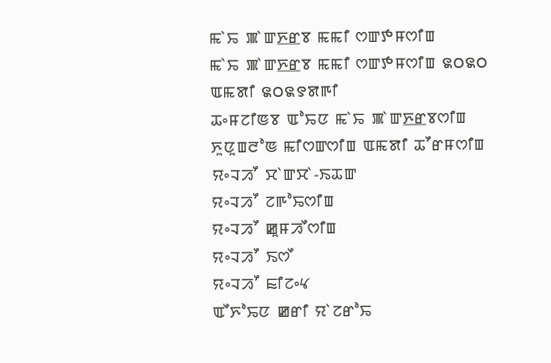ꯃꯥꯢ ꯄꯥꯛꯈ꯭ꯔꯕ ꯃꯃꯤ ꯁꯛꯇꯝꯁꯤꯡ
ꯃꯥꯢ ꯄꯥꯛꯈ꯭ꯔꯕ ꯃꯃꯤ ꯁꯛꯇꯝꯁꯤꯡ ꯲꯰꯲꯰ ꯑꯃꯗꯤ ꯲꯰꯲꯱ꯗꯒꯤ
ꯊꯦꯝꯖꯤꯟꯕ ꯑꯣꯢꯅ ꯃꯥꯢ ꯄꯥꯛꯈ꯭ꯔꯕꯁꯤꯡ
ꯈꯨꯅꯨꯡꯂꯣꯟ ꯃꯤꯁꯛꯁꯤꯡ ꯑꯃꯗꯤ ꯊꯧꯔꯝꯁꯤꯡ
ꯌꯦꯜꯍꯧ ꯆꯥꯛꯆꯥ-ꯏꯊꯛ
ꯌꯦꯜꯍꯧ ꯖꯒꯣꯢꯁꯤꯡ
ꯌꯦꯜꯍꯧ ꯀꯨꯝꯍꯩꯁꯤꯡ
ꯌꯦꯜꯍꯧ ꯏꯁꯩ
ꯌꯦꯜꯍꯧ ꯐꯤꯖꯦꯠ
ꯑꯩꯈꯣꯢꯅ ꯀꯔꯤ ꯌꯥꯖꯔꯣꯢ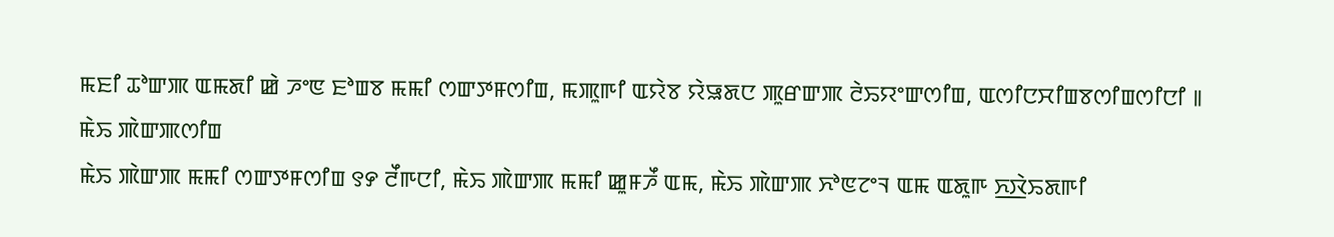ꯃꯐꯤ ꯊꯣꯛꯄ ꯑꯃꯗꯤ ꯀꯥ ꯍꯦꯟ ꯐꯣꯡꯕ ꯃꯃꯤ ꯁꯛꯇꯝꯁꯤꯡ, ꯃꯄꯨꯒꯤ ꯑꯌꯥꯕ ꯌꯥꯎꯗꯅ ꯄꯨꯔꯛꯄ ꯂꯥꯢꯌꯦꯛꯁꯤꯡ, ꯑꯁꯤꯅꯆꯤꯡꯕꯁꯤꯡꯁꯤꯅꯤ ꯫
ꯃꯥꯢ ꯄꯥꯛꯄꯁꯤꯡ
ꯃꯥꯢ ꯄꯥꯛꯄ ꯃꯃꯤ ꯁꯛꯇꯝꯁꯤꯡ ꯱꯸ ꯂꯩꯒꯅꯤ, ꯃꯥꯢ ꯄꯥꯛꯄ ꯃꯃꯤ ꯀꯨꯝꯍꯩ ꯑꯃ, ꯃꯥꯢ ꯄꯥꯛꯄ ꯈꯣꯟꯖꯦꯜ ꯑꯃ ꯑꯗꯨꯒ ꯈ꯭ꯋꯥꯢꯗꯒꯤ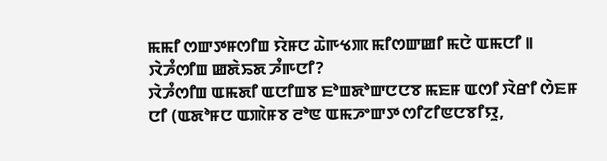ꯃꯃꯤ ꯁꯛꯇꯝꯁꯤꯡ ꯌꯥꯝꯅ ꯊꯥꯒꯠꯄ ꯃꯤꯁꯛꯀꯤ ꯃꯅꯥ ꯑꯃꯅꯤ ꯫
ꯋꯥꯍꯪꯁꯤꯡ ꯀꯗꯥꯢꯗ ꯍꯪꯒꯅꯤ?
ꯋꯥꯍꯪꯁꯤꯡ ꯑꯃꯗꯤ ꯑꯅꯤꯡꯕ ꯐꯣꯡꯗꯣꯛꯅꯅꯕ ꯃꯐꯝ ꯑꯁꯤ ꯋꯥꯔꯤ ꯁꯥꯐꯝ ꯅꯤ (ꯑꯗꯣꯝꯅ ꯑꯄꯥꯝꯕ ꯂꯣꯟ ꯑꯃꯍꯦꯛꯇ ꯁꯤꯖꯤꯟꯅꯕꯤꯌꯨ,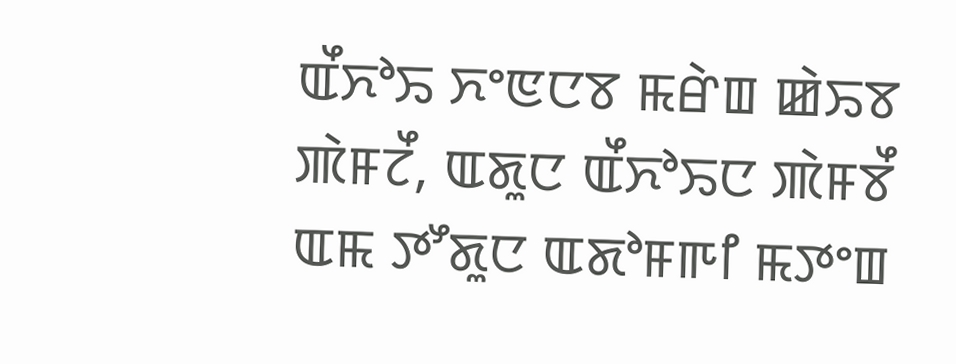ꯑꯩꯈꯣꯢ ꯈꯦꯟꯅꯕ ꯃꯔꯥꯡ ꯀꯥꯢꯕ ꯄꯥꯝꯖꯩ, ꯑꯗꯨꯅ ꯑꯩꯈꯣꯢꯅ ꯄꯥꯝꯕꯩ ꯑꯃ ꯇꯧꯗꯨꯅ ꯑꯗꯣꯝꯒꯤ ꯃꯇꯦꯡ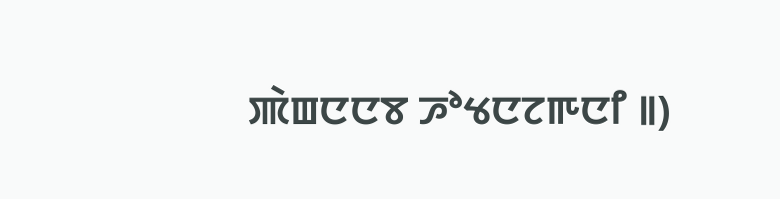ꯄꯥꯡꯅꯅꯕ ꯍꯣꯠꯅꯖꯒꯅꯤ ꯫)